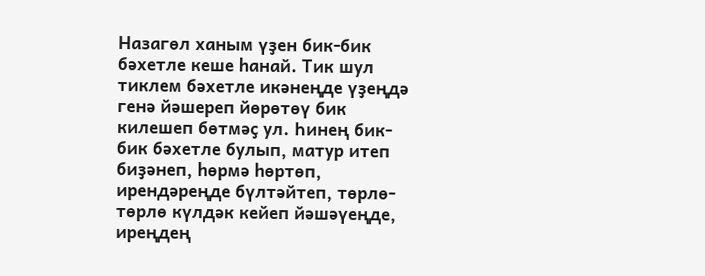Назагөл ханым үҙен бик-бик бәхетле кеше һанай. Тик шул тиклем бәхетле икәнеңде үҙеңдә генә йәшереп йөрөтөү бик килешеп бөтмәҫ ул. Һинең бик-бик бәхетле булып, матур итеп биҙәнеп, һөрмә һөртөп, ирендәреңде бүлтәйтеп, төрлө-төрлө күлдәк кейеп йәшәүеңде, иреңдең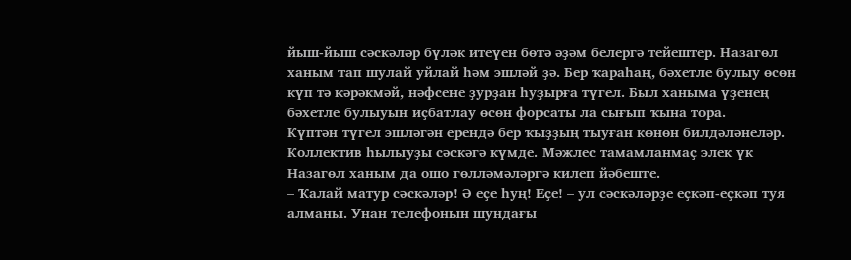йыш-йыш сәскәләр бүләк итеүен бөтә әҙәм белергә тейештер. Назагөл ханым тап шулай уйлай һәм эшләй ҙә. Бер ҡараһаң, бәхетле булыу өсөн күп тә кәрәкмәй, нәфсене ҙурҙан һуҙырға түгел. Был ханыма үҙенең бәхетле булыуын иҫбатлау өсөн форсаты ла сығып ҡына тора.
Күптән түгел эшләгән ерендә бер ҡыҙҙың тыуған көнөн билдәләнеләр. Коллектив һылыуҙы сәскәгә күмде. Мәжлес тамамланмаҫ элек үк Назагөл ханым да ошо гөлләмәләргә килеп йәбеште.
– Ҡалай матур сәскәләр! Ә еҫе һуң! Еҫе! – ул сәскәләрҙе еҫкәп-еҫкәп туя алманы. Унан телефонын шундағы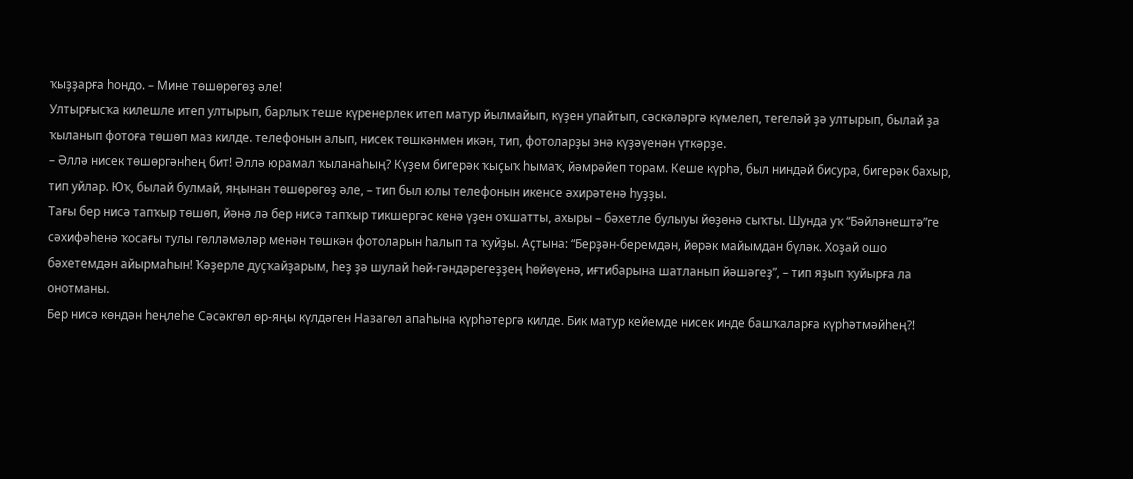ҡыҙҙарға һондо. – Мине төшөрөгөҙ әле!
Ултырғысҡа килешле итеп ултырып, барлыҡ теше күренерлек итеп матур йылмайып, күҙен упайтып, сәскәләргә күмелеп, тегеләй ҙә ултырып, былай ҙа ҡыланып фотоға төшөп маз килде. телефонын алып, нисек төшкәнмен икән, тип, фотоларҙы энә күҙәүенән үткәрҙе.
– Әллә нисек төшөргәнһең бит! Әллә юрамал ҡыланаһың? Күҙем бигерәк ҡыҫыҡ һымаҡ, йәмрәйеп торам. Кеше күрһә, был ниндәй бисура, бигерәк бахыр, тип уйлар. Юҡ, былай булмай, яңынан төшөрөгөҙ әле, – тип был юлы телефонын икенсе әхирәтенә һуҙҙы.
Тағы бер нисә тапҡыр төшөп, йәнә лә бер нисә тапҡыр тикшергәс кенә үҙен оҡшатты, ахыры – бәхетле булыуы йөҙөнә сыҡты. Шунда уҡ “Бәйләнештә”ге сәхифәһенә ҡосағы тулы гөлләмәләр менән төшкән фотоларын һалып та ҡуйҙы. Аҫтына: “Берҙән-беремдән, йөрәк майымдан бүләк. Хоҙай ошо бәхетемдән айырмаһын! Ҡәҙерле дуҫҡайҙарым, һеҙ ҙә шулай һөй-гәндәрегеҙҙең һөйөүенә, иғтибарына шатланып йәшәгеҙ”, – тип яҙып ҡуйырға ла онотманы.
Бер нисә көндән һеңлеһе Сәсәкгөл өр-яңы күлдәген Назагөл апаһына күрһәтергә килде. Бик матур кейемде нисек инде башҡаларға күрһәтмәйһең?!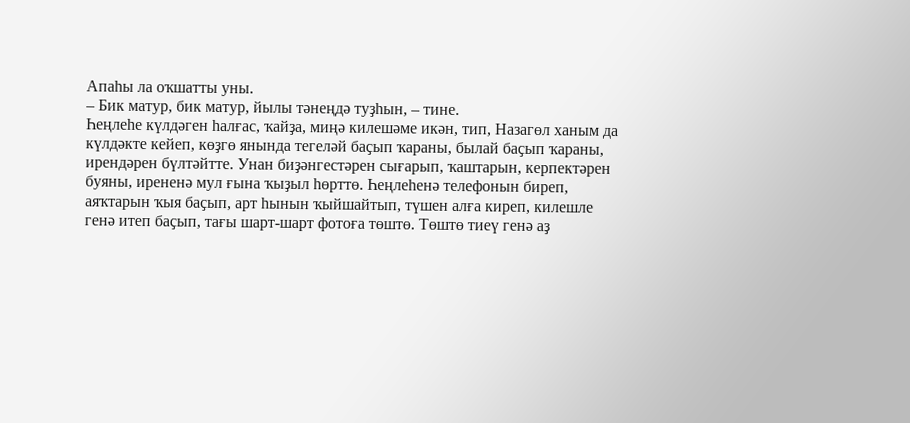Апаһы ла оҡшатты уны.
– Бик матур, бик матур, йылы тәнеңдә туҙһын, – тине.
Һеңлеһе күлдәген һалғас, ҡайҙа, миңә килешәме икән, тип, Назагөл ханым да күлдәкте кейеп, көҙгө янында тегеләй баҫып ҡараны, былай баҫып ҡараны, ирендәрен бүлтәйтте. Унан биҙәнгестәрен сығарып, ҡаштарын, керпектәрен буяны, ирененә мул ғына ҡыҙыл һөрттө. Һеңлеһенә телефонын биреп, аяҡтарын ҡыя баҫып, арт һынын ҡыйшайтып, түшен алға киреп, килешле генә итеп баҫып, тағы шарт-шарт фотоға төштө. Төштө тиеү генә аҙ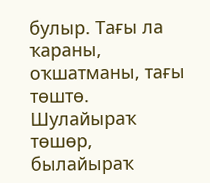булыр. Тағы ла ҡараны, оҡшатманы, тағы төштө. Шулайыраҡ төшөр, былайыраҡ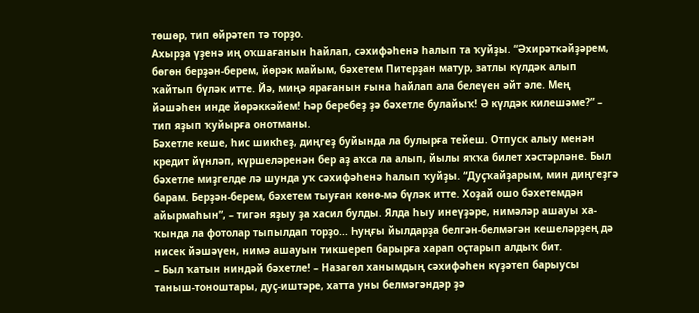төшөр, тип өйрәтеп тә торҙо.
Ахырҙа үҙенә иң оҡшағанын һайлап, сәхифәһенә һалып та ҡуйҙы. “Әхирәткәйҙәрем, бөгөн берҙән-берем, йөрәк майым, бәхетем Питерҙан матур, затлы күлдәк алып ҡайтып бүләк итте. Йә, миңә ярағанын ғына һайлап ала белеүен әйт әле. Мең йәшәһен инде йөрәккәйем! Һәр беребеҙ ҙә бәхетле булайыҡ! Ә күлдәк килешәме?” – тип яҙып ҡуйырға онотманы.
Бәхетле кеше, һис шикһеҙ, диңгеҙ буйында ла булырға тейеш. Отпуск алыу менән кредит йүнләп, күршеләренән бер аҙ аҡса ла алып, йылы яҡҡа билет хәстәрләне. Был бәхетле миҙгелде лә шунда уҡ сәхифәһенә һалып ҡуйҙы. “Дуҫҡайҙарым, мин диңгеҙгә барам. Берҙән-берем, бәхетем тыуған көнө-мә бүләк итте. Хоҙай ошо бәхетемдән айырмаһын”, – тигән яҙыу ҙа хасил булды. Ялда һыу инеүҙәре, нимәләр ашауы ха-ҡында ла фотолар тыпылдап торҙо... Һуңғы йылдарҙа белгән-белмәгән кешеләрҙең дә нисек йәшәүен, нимә ашауын тикшереп барырға харап оҫтарып алдыҡ бит.
– Был ҡатын ниндәй бәхетле! – Назагөл ханымдың сәхифәһен күҙәтеп барыусы таныш-тоноштары, дуҫ-иштәре, хатта уны белмәгәндәр ҙә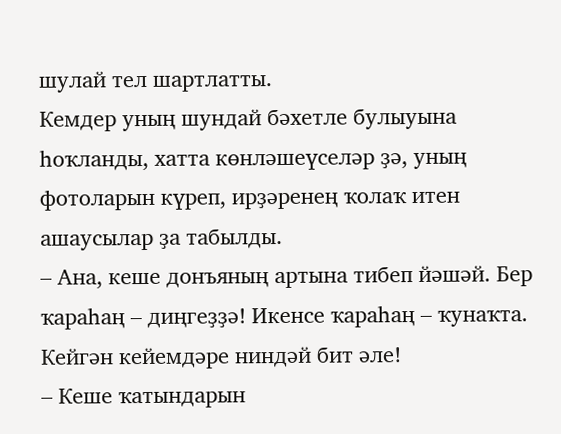шулай тел шартлатты.
Кемдер уның шундай бәхетле булыуына һоҡланды, хатта көнләшеүселәр ҙә, уның фотоларын күреп, ирҙәренең ҡолаҡ итен ашаусылар ҙа табылды.
– Ана, кеше донъяның артына тибеп йәшәй. Бер ҡараһаң – диңгеҙҙә! Икенсе ҡараһаң – ҡунаҡта. Кейгән кейемдәре ниндәй бит әле!
– Кеше ҡатындарын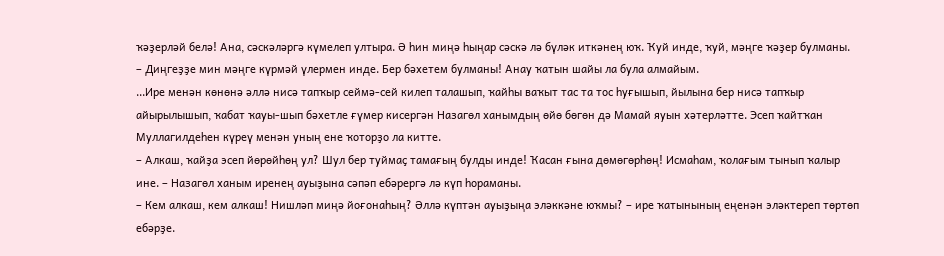ҡәҙерләй белә! Ана, сәскәләргә күмелеп ултыра. Ә һин миңә һыңар сәскә лә бүләк иткәнең юҡ. Ҡуй инде, ҡуй, мәңге ҡәҙер булманы.
– Диңгеҙҙе мин мәңге күрмәй үлермен инде. Бер бәхетем булманы! Анау ҡатын шайы ла була алмайым.
...Ире менән көнөнә әллә нисә тапҡыр сеймә-сей килеп талашып, ҡайһы ваҡыт тас та тос һуғышып, йылына бер нисә тапҡыр айырылышып, ҡабат ҡауы-шып бәхетле ғүмер кисергән Назагөл ханымдың өйө бөгөн дә Мамай яуын хәтерләтте. Эсеп ҡайтҡан Муллагилдеһен күреү менән уның ене ҡоторҙо ла китте.
– Алкаш, ҡайҙа эсеп йөрөйһөң ул? Шул бер туймаҫ тамағың булды инде! Ҡасан ғына дөмөгөрһөң! Исмаһам, ҡолағым тынып ҡалыр ине. – Назагөл ханым иренең ауыҙына сәпәп ебәрергә лә күп һораманы.
– Кем алкаш, кем алкаш! Нишләп миңә йоғонаһың? Әллә күптән ауыҙыңа эләккәне юҡмы? – ире ҡатынының еңенән эләктереп төртөп ебәрҙе.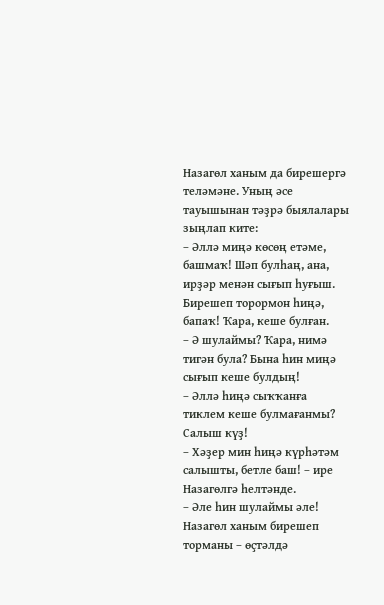Назагөл ханым да бирешергә теләмәне. Уның әсе тауышынан тәҙрә быялалары зыңлап ките:
– Әллә миңә көсөң етәме, башмаҡ! Шәп булһаң, ана, ирҙәр менән сығып һуғыш. Бирешеп торормон һиңә, бапаҡ! Ҡара, кеше булған.
– Ә шулаймы? Ҡара, нимә тигән була? Бына һин миңә сығып кеше булдың!
– Әллә һиңә сыҡҡанға тиклем кеше булмағанмы? Салыш күҙ!
– Хәҙер мин һиңә күрһәтәм салышты, бетле баш! – ире Назагөлгә һелтәнде.
– Әле һин шулаймы әле!
Назагөл ханым бирешеп торманы – өҫтәлдә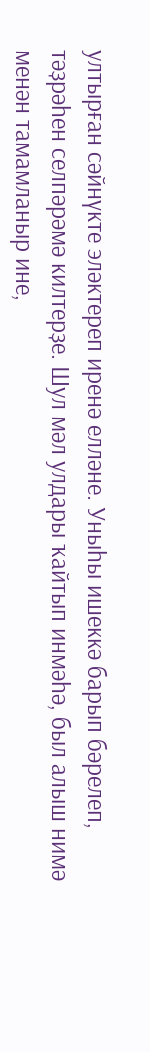ултырған сәйнүкте эләктереп иренә елләне. Уныһы ишеккә барып бәрелеп, тәҙрәһен селпәрәмә килтерҙе. Шул мәл улдары ҡайтып инмәһә, был алыш нимә менән тамамланыр ине,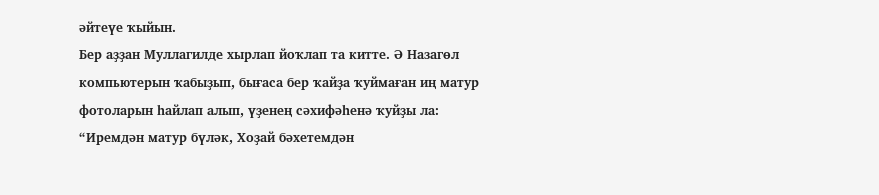әйтеүе ҡыйын.
Бер аҙҙан Муллагилде хырлап йоҡлап та китте. Ә Назагөл компьютерын ҡабыҙып, бығаса бер ҡайҙа ҡуймаған иң матур фотоларын һайлап алып, үҙенең сәхифәһенә ҡуйҙы ла: “Иремдән матур бүләк, Хоҙай бәхетемдән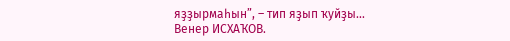яҙҙырмаһын”, – тип яҙып ҡуйҙы...
Венер ИСХАҠОВ.